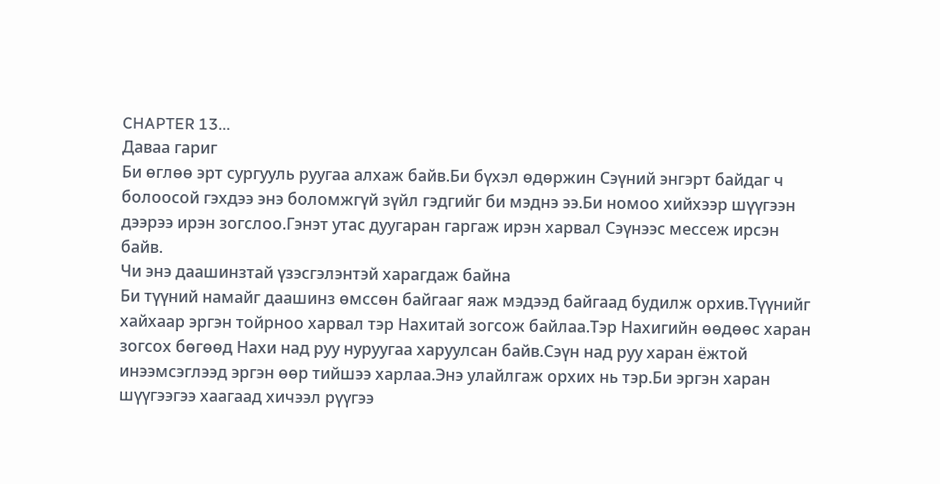CHAPTER 13...
Даваа гариг
Би өглөө эрт сургууль руугаа алхаж байв.Би бүхэл өдөржин Сэүний энгэрт байдаг ч болоосой гэхдээ энэ боломжгүй зүйл гэдгийг би мэднэ ээ.Би номоо хийхээр шүүгээн дээрээ ирэн зогслоо.Гэнэт утас дуугаран гаргаж ирэн харвал Сэүнээс мессеж ирсэн байв.
Чи энэ даашинзтай үзэсгэлэнтэй харагдаж байна
Би түүний намайг даашинз өмссөн байгааг яаж мэдээд байгаад будилж орхив.Түүнийг хайхаар эргэн тойрноо харвал тэр Нахитай зогсож байлаа.Тэр Нахигийн өөдөөс харан зогсох бөгөөд Нахи над руу нуруугаа харуулсан байв.Сэүн над руу харан ёжтой инээмсэглээд эргэн өөр тийшээ харлаа.Энэ улайлгаж орхих нь тэр.Би эргэн харан шүүгээгээ хаагаад хичээл рүүгээ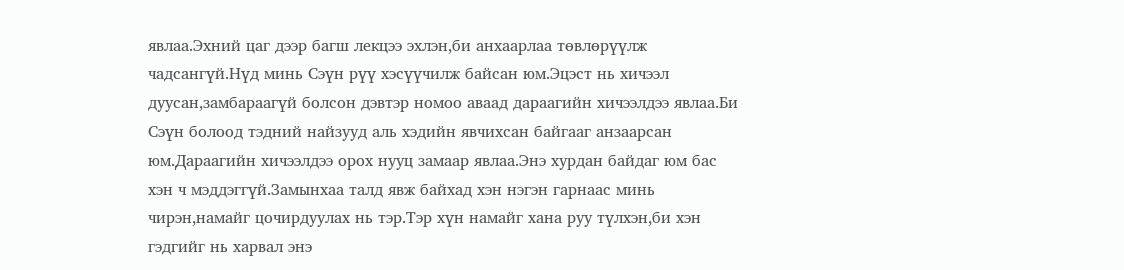явлаа.Эхний цаг дээр багш лекцээ эхлэн,би анхаарлаа төвлөрүүлж чадсангүй.Нүд минь Сэүн рүү хэсүүчилж байсан юм.Эцэст нь хичээл дуусан,замбараагүй болсон дэвтэр номоо аваад дараагийн хичээлдээ явлаа.Би Сэүн болоод тэдний найзууд аль хэдийн явчихсан байгааг анзаарсан юм.Дараагийн хичээлдээ орох нууц замаар явлаа.Энэ хурдан байдаг юм бас хэн ч мэддэггүй.Замынхаа талд явж байхад хэн нэгэн гарнаас минь чирэн,намайг цочирдуулах нь тэр.Тэр хүн намайг хана руу түлхэн,би хэн гэдгийг нь харвал энэ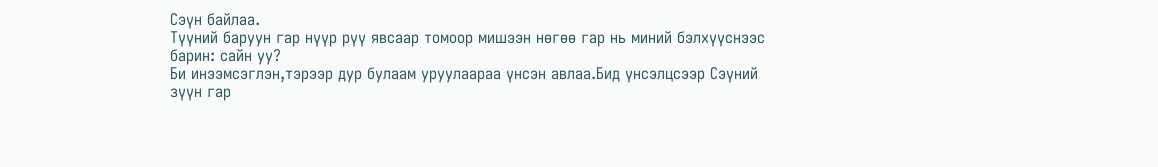Сэүн байлаа.
Түүний баруун гар нүүр рүү явсаар томоор мишээн нөгөө гар нь миний бэлхүүснээс барин: сайн уу?
Би инээмсэглэн,тэрээр дур булаам уруулаараа үнсэн авлаа.Бид үнсэлцсээр Сэүний зүүн гар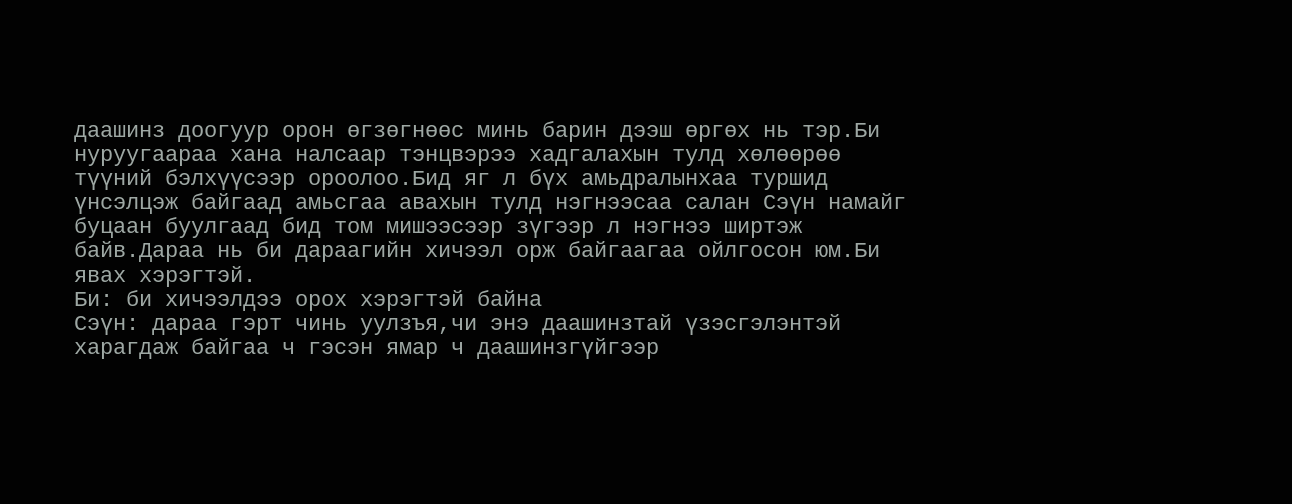даашинз доогуур орон өгзөгнөөс минь барин дээш өргөх нь тэр.Би нуруугаараа хана налсаар тэнцвэрээ хадгалахын тулд хөлөөрөө түүний бэлхүүсээр ороолоо.Бид яг л бүх амьдралынхаа туршид үнсэлцэж байгаад амьсгаа авахын тулд нэгнээсаа салан Сэүн намайг буцаан буулгаад бид том мишээсээр зүгээр л нэгнээ ширтэж байв.Дараа нь би дараагийн хичээл орж байгаагаа ойлгосон юм.Би явах хэрэгтэй.
Би: би хичээлдээ орох хэрэгтэй байна
Сэүн: дараа гэрт чинь уулзъя,чи энэ даашинзтай үзэсгэлэнтэй харагдаж байгаа ч гэсэн ямар ч даашинзгүйгээр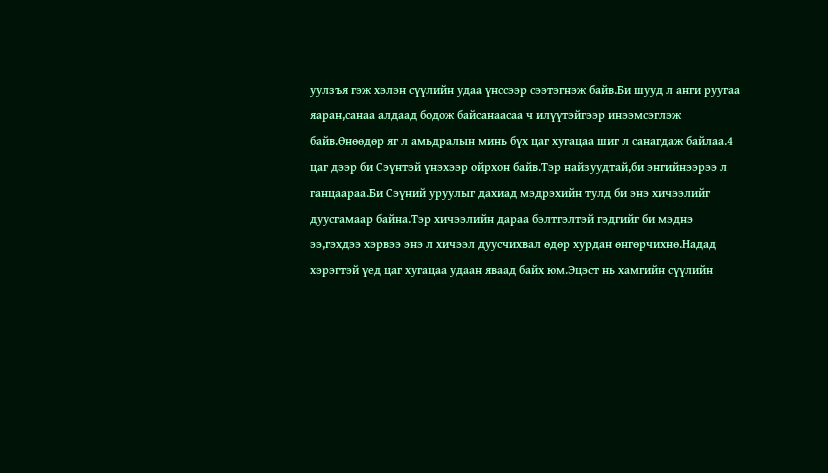уулзъя гэж хэлэн сүүлийн удаа үнссээр сээтэгнэж байв.Би шууд л анги руугаа яаран,санаа алдаад бодож байсанаасаа ч илүүтэйгээр инээмсэглэж байв.Өнөөдөр яг л амьдралын минь бүх цаг хугацаа шиг л санагдаж байлаа.4 цаг дээр би Сэүнтэй үнэхээр ойрхон байв.Тэр найзуудтай,би энгийнээрээ л ганцаараа.Би Сэүний уруулыг дахиад мэдрэхийн тулд би энэ хичээлийг дуусгамаар байна.Тэр хичээлийн дараа бэлтгэлтэй гэдгийг би мэднэ ээ,гэхдээ хэрвээ энэ л хичээл дуусчихвал өдөр хурдан өнгөрчихнө.Надад хэрэгтэй үед цаг хугацаа удаан яваад байх юм.Эцэст нь хамгийн сүүлийн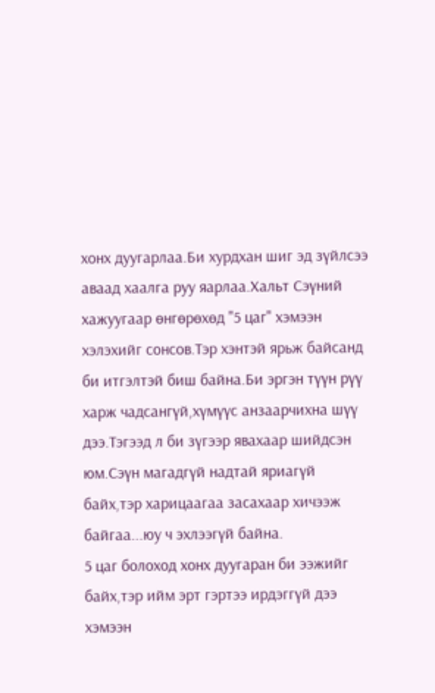хонх дуугарлаа.Би хурдхан шиг эд зүйлсээ аваад хаалга руу яарлаа.Хальт Сэүний хажуугаар өнгөрөхөд "5 цаг" хэмээн хэлэхийг сонсов.Тэр хэнтэй ярьж байсанд би итгэлтэй биш байна.Би эргэн түүн рүү харж чадсангүй,хүмүүс анзаарчихна шүү дээ.Тэгээд л би зүгээр явахаар шийдсэн юм.Сэүн магадгүй надтай яриагүй байх,тэр харицаагаа засахаар хичээж байгаа...юу ч эхлээгүй байна.
5 цаг болоход хонх дуугаран би ээжийг байх,тэр ийм эрт гэртээ ирдэггүй дээ хэмээн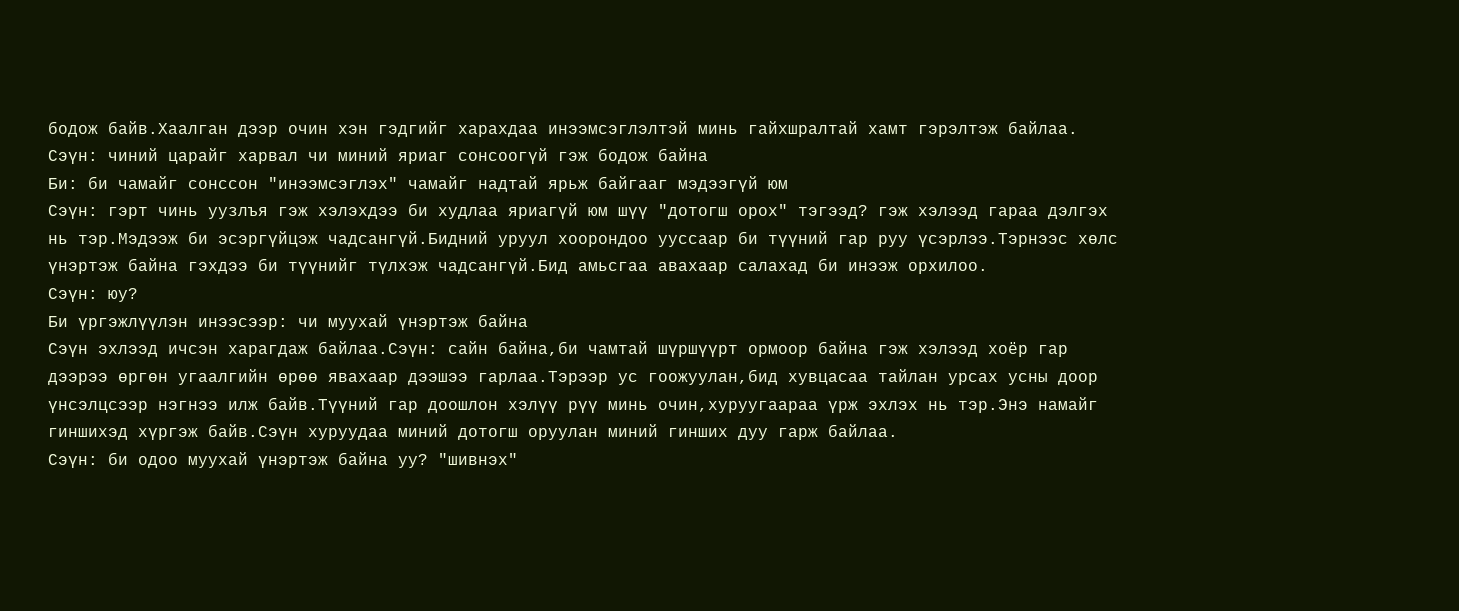бодож байв.Хаалган дээр очин хэн гэдгийг харахдаа инээмсэглэлтэй минь гайхшралтай хамт гэрэлтэж байлаа.
Сэүн: чиний царайг харвал чи миний яриаг сонсоогүй гэж бодож байна
Би: би чамайг сонссон "инээмсэглэх" чамайг надтай ярьж байгааг мэдээгүй юм
Сэүн: гэрт чинь уузлъя гэж хэлэхдээ би худлаа яриагүй юм шүү "дотогш орох" тэгээд? гэж хэлээд гараа дэлгэх нь тэр.Мэдээж би эсэргүйцэж чадсангүй.Бидний уруул хоорондоо ууссаар би түүний гар руу үсэрлээ.Тэрнээс хөлс үнэртэж байна гэхдээ би түүнийг түлхэж чадсангүй.Бид амьсгаа авахаар салахад би инээж орхилоо.
Сэүн: юу?
Би үргэжлүүлэн инээсээр: чи муухай үнэртэж байна
Сэүн эхлээд ичсэн харагдаж байлаа.Сэүн: сайн байна,би чамтай шүршүүрт ормоор байна гэж хэлээд хоёр гар дээрээ өргөн угаалгийн өрөө явахаар дээшээ гарлаа.Тэрээр ус гоожуулан,бид хувцасаа тайлан урсах усны доор үнсэлцсээр нэгнээ илж байв.Түүний гар доошлон хэлүү рүү минь очин,хуруугаараа үрж эхлэх нь тэр.Энэ намайг гиншихэд хүргэж байв.Сэүн хуруудаа миний дотогш оруулан миний гинших дуу гарж байлаа.
Сэүн: би одоо муухай үнэртэж байна уу? "шивнэх"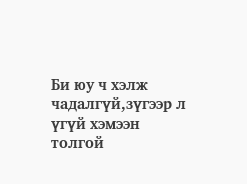Би юу ч хэлж чадалгүй,зүгээр л үгүй хэмээн толгой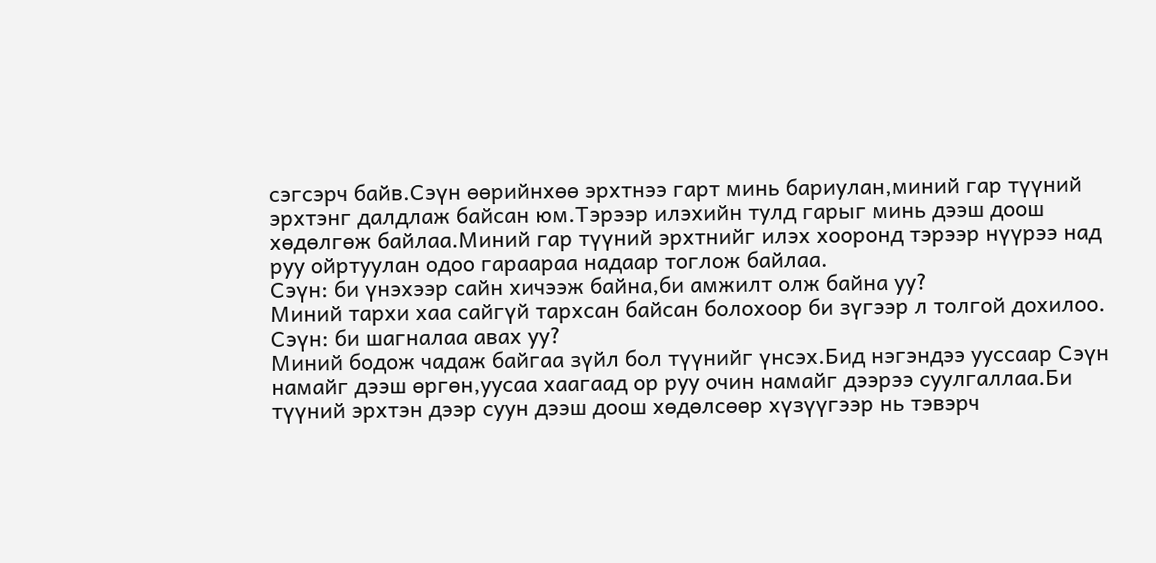сэгсэрч байв.Сэүн өөрийнхөө эрхтнээ гарт минь бариулан,миний гар түүний эрхтэнг далдлаж байсан юм.Тэрээр илэхийн тулд гарыг минь дээш доош хөдөлгөж байлаа.Миний гар түүний эрхтнийг илэх хооронд тэрээр нүүрээ над руу ойртуулан одоо гараараа надаар тоглож байлаа.
Сэүн: би үнэхээр сайн хичээж байна,би амжилт олж байна уу?
Миний тархи хаа сайгүй тархсан байсан болохоор би зүгээр л толгой дохилоо.
Сэүн: би шагналаа авах уу?
Миний бодож чадаж байгаа зүйл бол түүнийг үнсэх.Бид нэгэндээ ууссаар Сэүн намайг дээш өргөн,уусаа хаагаад ор руу очин намайг дээрээ суулгаллаа.Би түүний эрхтэн дээр суун дээш доош хөдөлсөөр хүзүүгээр нь тэвэрч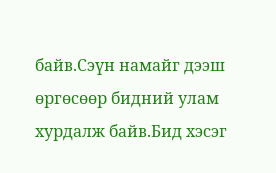байв.Сэүн намайг дээш өргөсөөр бидний улам хурдалж байв.Бид хэсэг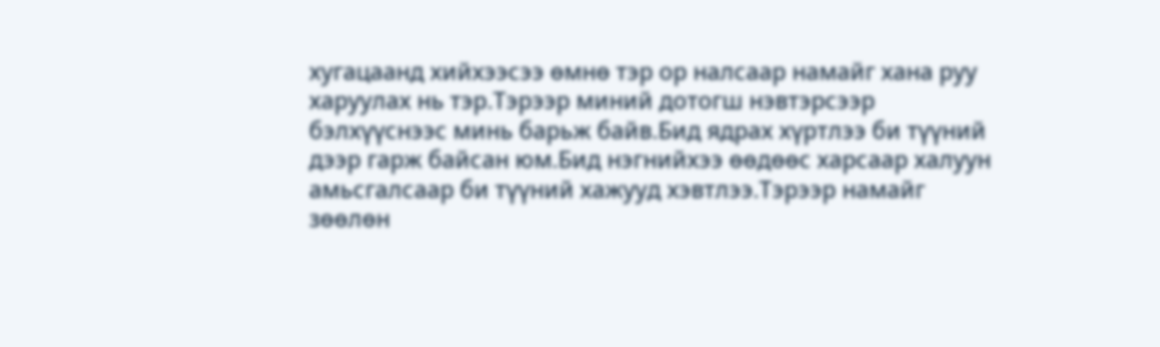хугацаанд хийхээсээ өмнө тэр ор налсаар намайг хана руу харуулах нь тэр.Тэрээр миний дотогш нэвтэрсээр бэлхүүснээс минь барьж байв.Бид ядрах хүртлээ би түүний дээр гарж байсан юм.Бид нэгнийхээ өөдөөс харсаар халуун амьсгалсаар би түүний хажууд хэвтлээ.Тэрээр намайг зөөлөн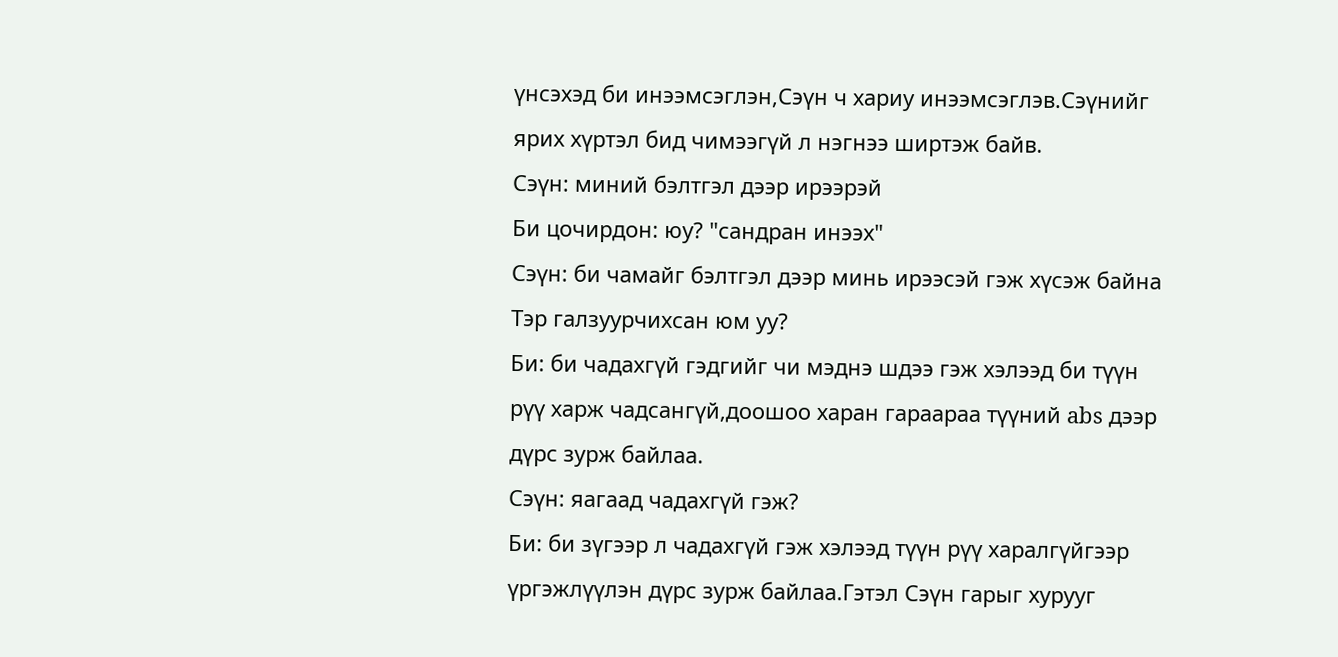үнсэхэд би инээмсэглэн,Сэүн ч хариу инээмсэглэв.Сэүнийг ярих хүртэл бид чимээгүй л нэгнээ ширтэж байв.
Сэүн: миний бэлтгэл дээр ирээрэй
Би цочирдон: юу? "сандран инээх"
Сэүн: би чамайг бэлтгэл дээр минь ирээсэй гэж хүсэж байна
Тэр галзуурчихсан юм уу?
Би: би чадахгүй гэдгийг чи мэднэ шдээ гэж хэлээд би түүн рүү харж чадсангүй,доошоо харан гараараа түүний abs дээр дүрс зурж байлаа.
Сэүн: яагаад чадахгүй гэж?
Би: би зүгээр л чадахгүй гэж хэлээд түүн рүү харалгүйгээр үргэжлүүлэн дүрс зурж байлаа.Гэтэл Сэүн гарыг хурууг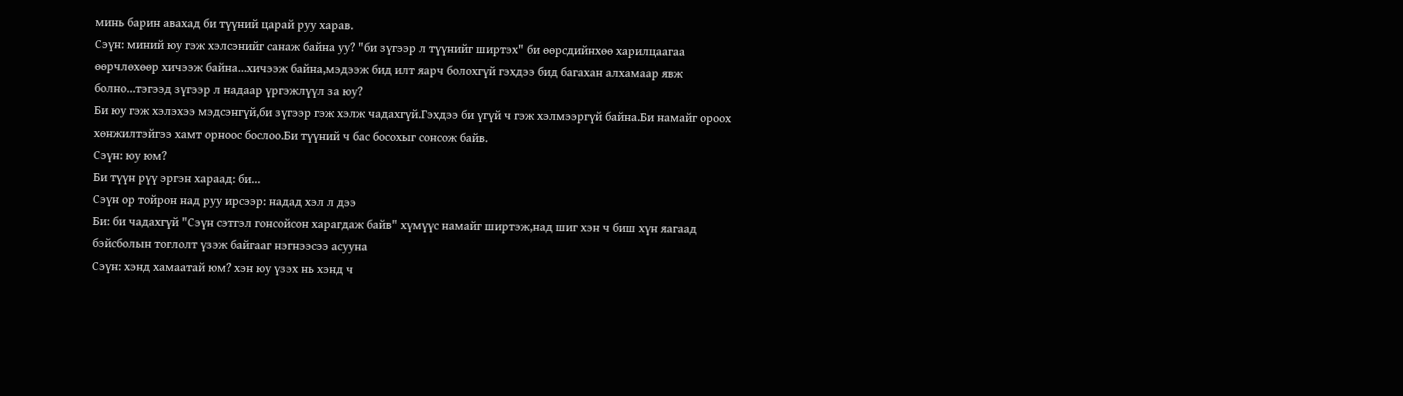минь барин авахад би түүний царай руу харав.
Сэүн: миний юу гэж хэлсэнийг санаж байна уу? "би зүгээр л түүнийг ширтэх" би өөрсдийнхөө харилцаагаа өөрчлөхөөр хичээж байна...хичээж байна,мэдээж бид илт яарч болохгүй гэхдээ бид багахан алхамаар явж болно...тэгээд зүгээр л надаар үргэжлүүл за юу?
Би юу гэж хэлэхээ мэдсэнгүй,би зүгээр гэж хэлж чадахгүй.Гэхдээ би үгүй ч гэж хэлмээргүй байна.Би намайг ороох хөнжилтэйгээ хамт орноос бослоо.Би түүний ч бас босохыг сонсож байв.
Сэүн: юу юм?
Би түүн рүү эргэн хараад: би...
Сэүн ор тойрон над руу ирсээр: надад хэл л дээ
Би: би чадахгүй "Сэүн сэтгэл гонсойсон харагдаж байв" хүмүүс намайг ширтэж,над шиг хэн ч биш хүн яагаад бэйсболын тоглолт үзэж байгааг нэгнээсээ асууна
Сэүн: хэнд хамаатай юм? хэн юу үзэх нь хэнд ч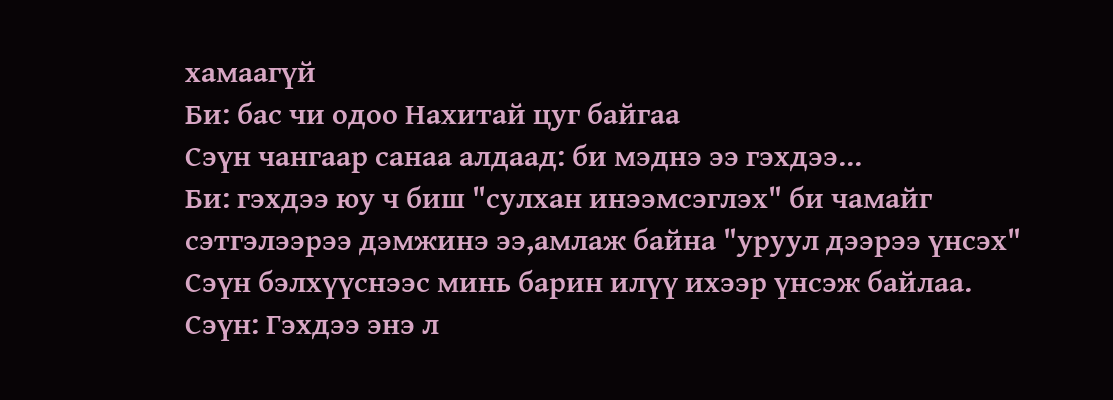хамаагүй
Би: бас чи одоо Нахитай цуг байгаа
Сэүн чангаар санаа алдаад: би мэднэ ээ гэхдээ...
Би: гэхдээ юу ч биш "сулхан инээмсэглэх" би чамайг сэтгэлээрээ дэмжинэ ээ,амлаж байна "уруул дээрээ үнсэх"
Сэүн бэлхүүснээс минь барин илүү ихээр үнсэж байлаа.
Сэүн: Гэхдээ энэ л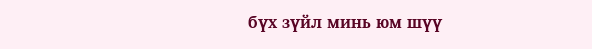бүх зүйл минь юм шүү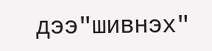дээ"шивнэх"